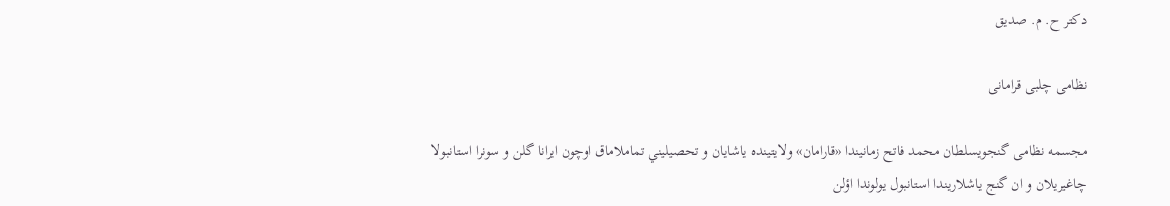دکتر ح. م. صدیق

نظامی چلبی قرامانی

مجسمه نظامی گنجویسلطان محمد فاتح زمانیندا «قارامان» ولايتينده ياشايان و تحصيليني تماملاماق اوچون ايرانا گلن و سونرا استانبولا چاغیریلان و ان گنج ياشلاریندا استانبول يولوندا اؤلن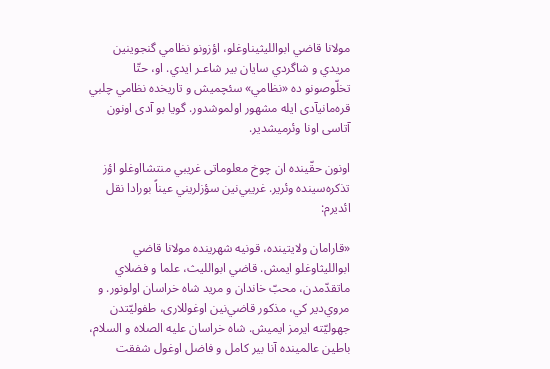مولانا قاضي ابوالليثيناوغلو، اؤزونو نظامي گنجوينين مريدي و شاگردي سايان بير شاعـر ايدي. او، حتّا تخلّوصونو ده «نظامي» سئچميش و تاريخده نظامي چلبي قره‌مانيآدی ايله مشهور اولموشدور. گويا بو آدی اونون آتاسی اونا وئرميشدير.

اونون حقّینده ان چوخ معلوماتی غريبي منتشااوغلو اؤز تذكره‌سينده وئرير. غريبي‌نين سؤزلريني عيناً بورادا نقل ائديرم:

«قارامان ولايتينده، قونيه شهرينده مولانا قاضي ابوالليثاوغلو ايمش. قاضي ابوالليث، علما و فضلاي ماتقدّمدن، ‌محبّ خاندان و مريد شاه خراسان اولونور. و مروي‌دير كي، مذكور قاضي‌نين اوغوللاری، طفوليّتدن جهوليّته ايرمز ايميش. شاه خراسان عليه الصلاه و السلام، باطين عالمينده آنا بير كامل و فاضل اوغول شفقت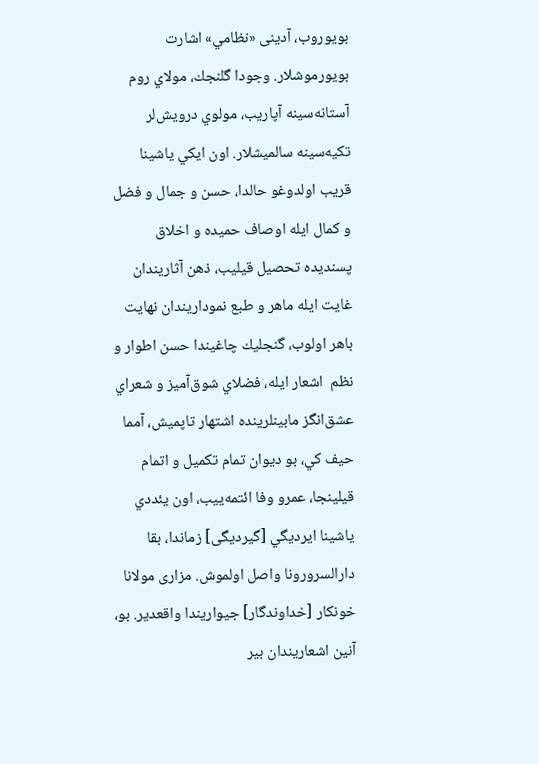بويوروب، آدینی «نظامي» اشارت بويورموشلار. وجودا گلنجك، مولاي روم آستانه‌سينه آپاریب، مولوي درويش‌لر تكيه‌سينه سالمیشلار. اون ايكي ياشينا قريب اولدوغو حالدا، حسن و جمال و فضل و كمال ايله اوصاف حميده و اخلاق پسنديده تحصيل قیلیب، ذهن آثاریندان غايت ايله ماهر و طبع نموداریندان نهايت باهر اولوب، گنجليك چاغیندا حسن اطوار و نظم  اشعار ايله، فضلاي شوق‌آميز و شعراي  عشق‌انگز مابينلرينده اشتهار تاپمیش، آمما حيف كي، بو ديوان تمام تكميل و اتمام قیلینجا، عمرو وفا ائتمه‌ييب، اون يئددي ياشینا ايرديگي [گیردیگی] زماندا، بقا دارالسرورونا واصل اولموش. مزاری مولانا خونكار [خداوندگار] جيواریندا واقعدير. بو، آنین اشعاریندان بير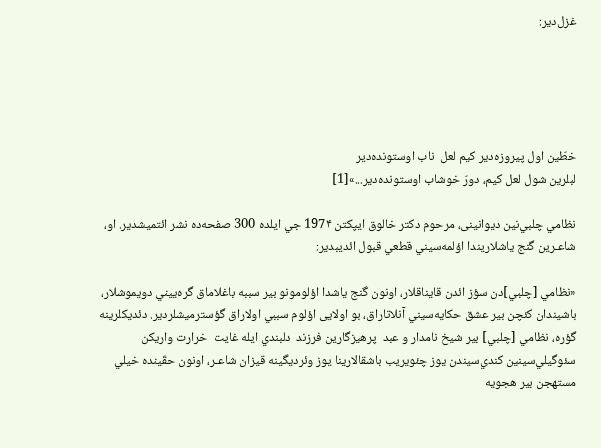غزل‌دير:





خطّين اول پيروزه‌دير كيم لعل  ناب اوستونده‌دير
لبلرين شول لعل كيم، دورّ خوشاب اوستونده‌دير...»[1]

نظامي چلبي‌نين ديوانینی، مرحوم دكتر خالوق ايپكتن 197۴ جي ايلده 300 صفحه‌ده نشر ائتميشدير. او، شاعـرين گنج ياشلاریندا اؤلمه‌سيني قطعي قبول ائديبدير:

«نظامي [چلبي]دن سؤز ائدن قايناقلار، اونون گنج ياشدا اؤلومونو بير سببه باغلاماق گره‌ييني دويموشلار، باشیندان كئچن بير عشق حكايه‌سيني آنلاتاراق، بو اولايی اؤلوم سببي اولاراق گؤسترميشلردير. دئديكلرينه گؤره، نظامي [چلبي] بير شيخ نامدار و عبد  پرهيزگارین فرزند  دلبندي ايله غايت  خرارت واريكن سئوگيلي‌سينين كندي‌سيندن يوز چئويريب باشقالارینا يوز وئرديگينه قیزان شاعـر، اونون حقّینده خيلي مستهجن بير هجويه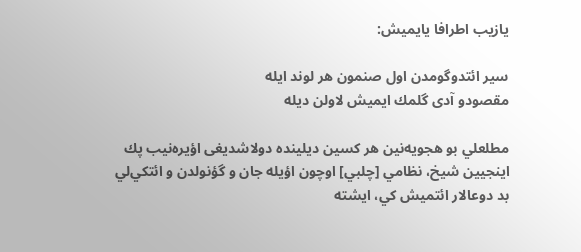يازیب اطرافا يايمیش:

سير ائتدوگومدن اول صنمون هر لوند ايله
مقصودو آدی گلمك ايميش لاولن ديله

مطلعلي بو هجويه‌نين هر كسين ديلينده دولاشدیغی اؤيره‌نيب پك اينجيین شيخ، نظامي [چلبي] اوچون اؤيله جان و گؤنولدن و ائتكي‌لي بد دوعالار ائتميش كي، ايشته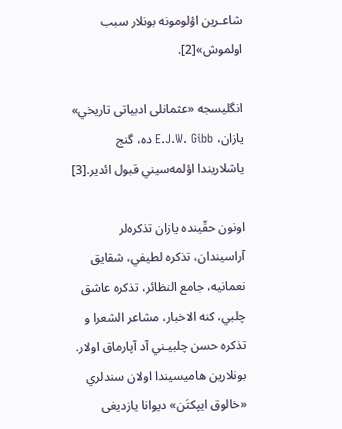شاعـرين اؤلومونه بونلار سبب اولموش»[2].

انگليسجه «عثمانلی ادبیاتی تاريخي» يازان، E.J.W. Gibb ده، گنج ياشلاریندا اؤلمه‌سيني قبول ائدير.[3]

اونون حقّینده يازان تذكره‌لر آراسیندان، تذكره لطيفي، شقايق نعمانيه، جامع النظائر، تذكره عاشق چلبي، كنه الاخبار، مشاعر الشعرا و تذكره حسن چلبيـني آد آپارماق اولار. بونلارین هامیسیندا اولان سندلري «خالوق ايپكتَن» ديوانا يازدیغی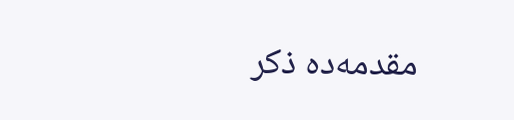مقدمه‌ده ذكر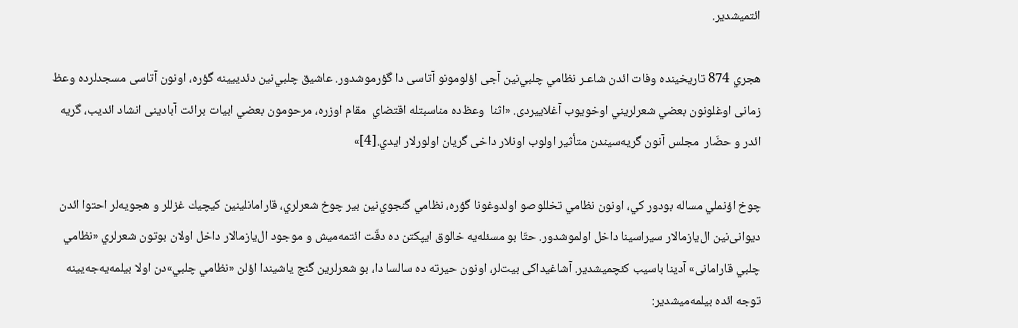ائتميشدير.

هجري 874 تاريخينده وفات ائدن شاعـر نظامي چلبي‌نين آجی اؤلومونو آتاسی دا گؤرموشدور. عاشیق چلبي‌نين دئدييينه گؤره، اونون آتاسی مسجدلرده وعظ زمانی اوغلونون بعضي شعرلريني اوخويوب آغلايیردی. «اثنا  وعظ‌ده مناسبتله اقتضاي  مقام اوزره، مرحومون بعضي ابيات برائت آبادینی انشاد ائديب، گريه ائدر و حضّار  مجلس آنون گريه‌سيندن متأثير اولوب اونلار داخی گريان اولورلار ايدي.[4]»

چوخ اؤنملي مساله بودور كي، اونون نظامي تخللوصو اولدوغونا گؤره، نظامي گنجوي‌نين بير چوخ شعرلري، قارامانلینین كيچيك غزللر و هجويه‌لر احتوا ائدن ديوانی‌نین ال‌يازمالار سیراسینا داخل اولموشدور. حتّا بو مسئله‌يه خالوق ايپكتن ده دقّت ائتمه‌ميش و موجود ال‌يازمالار داخل اولان بوتون شعرلري «نظامي چلبي قارامانی» آدینا باسیب كئچميشدير. آشاغیداکی بیت‌لر، اونون حيرته ده سالسا دا، بو شعرلرين گنج ياشیندا اؤلن «نظامي چلبي»دن اولا بيلمه‌يه‌جه‌يينه توجه ائده بيلمه‌ميشدير: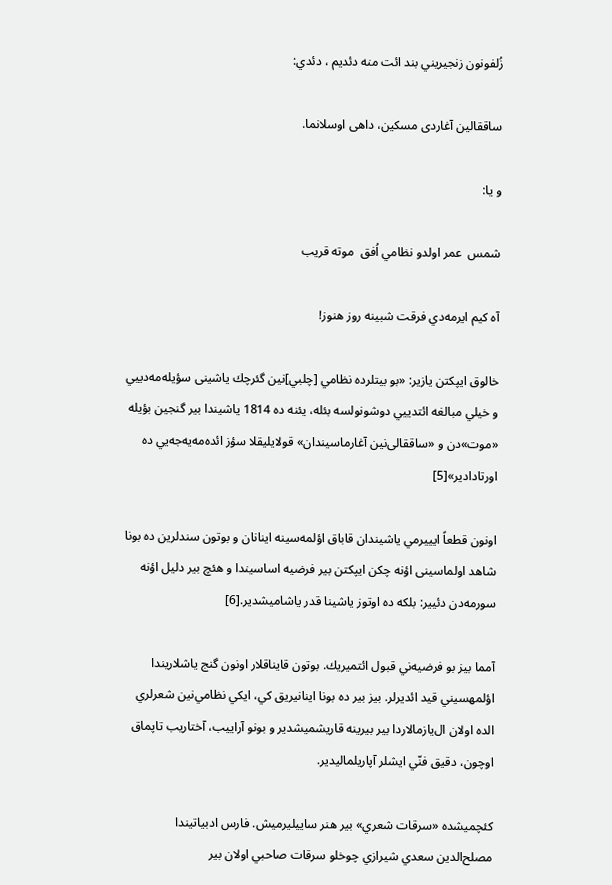زُلفونون زنجيريني بند ائت منه دئديم ، دئدي:

ساققالین آغاردی مسكين، داهی اوسلانما.

و يا:

شمس  عمر اولدو نظامي اُفق  موته قريب

آه كيم ايرمه‌دي فرقت شبينه روز هنوز!

خالوق ايپكتن يازیر: «بو بیتلرده نظامي [چلبي]نين گئرچك ياشینی سؤيله‌مه‌دييي و خيلي مبالغه ائتدييي دوشونولسه بئله، يئنه ده 1814 ياشیندا بير گنجين بؤيله «موت»دن و «ساققالی‌نین آغارماسيندان» قولايلیقلا سؤز ائده‌مه‌يه‌جه‌يي ده اورتادادیر»[5]

اونون قطعاً ايييرمي ياشیندان قاباق اؤلمه‌سينه اينانان و بوتون سندلرين ده بونا شاهد اولماسینی اؤنه چكن ايپكتن بير فرضيه اساسیندا و هئچ بير دليل اؤنه سورمه‌دن دئيير: بلكه ده اوتوز ياشینا قدر ياشامیشدیر.[6]

آمما بيز بو فرضيه‌ني قبول ائتميريك. بوتون قايناقلار اونون گنج ياشلاریندا اؤلمهسيني قید ائديرلر. بيز بير ده بونا اينانیریق كي، ايكي نظامي‌نين شعرلري الده اولان ال‌يازمالاردا بير بيرينه قاریشمیشدیر و بونو آرايیب، آختاریب تاپماق اوچون، دقيق فنّي ايشلر آپاریلمالیدیر.

كئچميشده «سرقات شعري» بير هنر سايیلیرمیش. فارس ادبیاتیندا مصلح‌الدين سعدي شيرازي چوخلو سرقات صاحبي اولان بير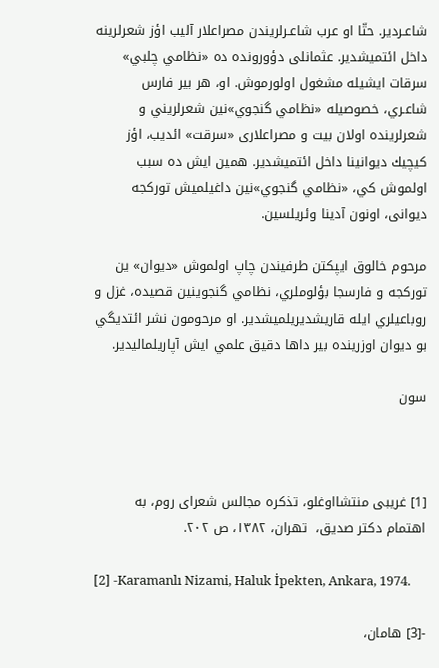شاعـردير. حتّا او عرب شاعـرلريندن مصراعلار آلیب اؤز شعرلرينه داخل ائتميشدير. عثمانلی دؤورونده ده «نظامي چلبي» سرقات ايشيله مشغول اولورموش. او، هر بیر فارس شاعـري، خصوصيله «نظامي گنجوي»نين شعرلريني و شعرلرينده اولان بیت و مصراعلاری «سرقت» ائديب، اؤز كيچيك ديوانینا داخل ائتميشدير. همين ايش ده سبب اولموش كي، «نظامي گنجوي»نين داغیلمیش توركجه ديوانی، اونون آدینا وئريلسين.

مرحوم خالوق ايپکتن طرفيندن چاپ اولموش «ديوان» ین تورکجه و فارسجا بؤلوملري، نظامي گنجوينين قصيده، غزل و روباعيلري ايله قاریشدیریلمیشدیر. او مرحومون نشر ائتديگي بو ديوان اوزرينده بير داها دقيق علمي ايش آپاریلمالیدیر.

سون



[1] غریبی منتشااوغلو، تذکره مجالس شعرای روم، به اهتمام دکتر صدیق،  تهران، ۱۳۸۲، ص ۲۰۲.

[2] -Karamanlı Nizami, Haluk İpekten, Ankara, 1974.

-[3] هامان،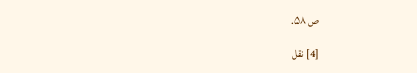ص ۵۸.

[4] نقل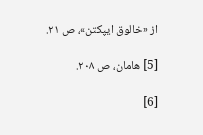از «خالوق ایپکتن»، ص ۲۱.

[5] هامان، ص ۲۰۸.

[6]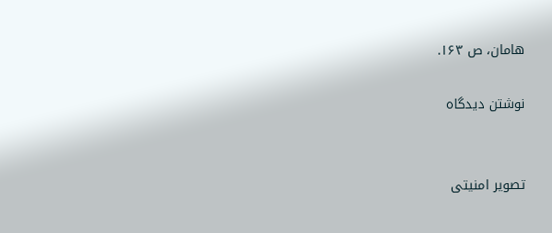هامان، ص ۱۶۳.

نوشتن دیدگاه


تصویر امنیتی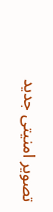تصویر امنیتی جدید